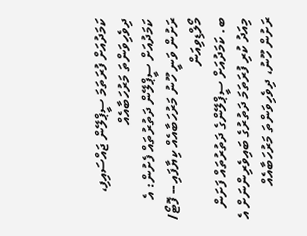ކަމަދުއަށް ފުރަތަމަ ސީޕްލޭން ޖައްސައިފި، ދިވެހިވަންތަ މަރުހަބާއެއް
ކަމަދުއަށް ސީޕްލޭން ދަތުރުތައް ފެށުން: އެ ރަށުން ވަނީ ހޫނު މަރުހަބާއެއް ކިޔާފައި -- ފޮޓޯ/ މޯލްޑިވިއަން
ބ. ކަމަދުއަށް ސީޕްލޭންގެ ދަތުރުތައް ފަށަން މިއަދު ކުރި ފުރަތަމަ ދަތުރުގެ ބައިވެރިންނަށް އެ ރަށުން ހޫނު، ދިވެހިވަންތަ މަރުހަބާއެއް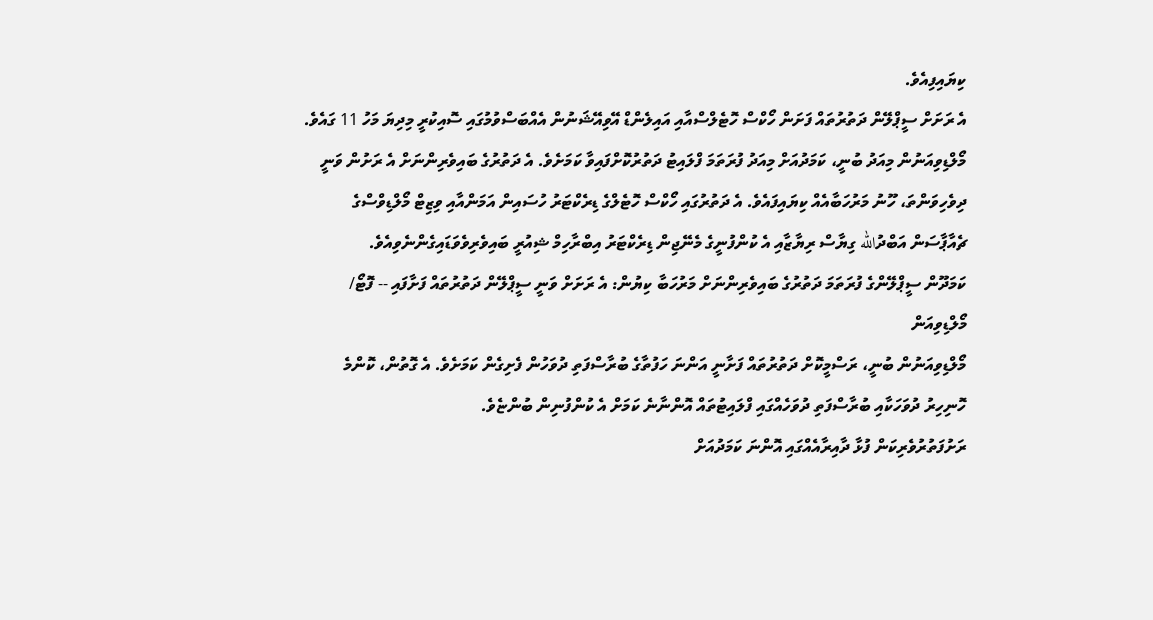ކިޔައިފިއެވެ.
އެ ރަށަށް ސީޕްލޭން ދަތުރުތައް ފަށަން ހޯކްސް ހޮޓެލްސްއާއި އައިލެންޑް އޭވިއޭޝަނުން އެއްބަސްވުމުގައި ސޮއިކުރީ މިދިޔަ މަހު 11 ގައެވެ.
މޯލްޑިވިއަނުން މިއަދު ބުނީ، ކަމަދުއަށް މިއަދު ފުރަތަމަ ފްލައިޓު ދަތުރުކޮށްފައިވާ ކަމަށެވެ. އެ ދަތުރުގެ ބައިވެރިންނަށް އެ ރަށުން ވަނީ ދިވެހިވަންތަ، ހޫނު މަރުހަބާއެއް ކިޔައިފައެވެ. އެ ދަތުރުގައި ހޯކްސް ހޮޓެލްގެ ޑިރެކްޓަރު ހުސައިން އަމަންއާއި ވިޒިޓް މޯލްޑިވްސްގެ ޗެއާޕާސަން އަބްދުالله ގިޔާސް ރިޔާޒާއި އެ ކުންފުނީގެ މެނޭޖިން ޑިރެކްޓަރު އިބްރާހިމް ޝިއުރީ ބައިވެރިވެވަޑައިގެންނެވިއެވެ.
ކަމަދޫން ސީޕްލޭންގެ ފުރަތަމަ ދަތުރުގެ ބައިވެރިންނަށް މަރުހަބާ ކިޔުން: އެ ރަށަށް ވަނީ ސީޕްލޭން ދަތުރުތައް ފަށާފައި -- ފޮޓޯ/ މޯލްޑިވިއަން
މޯލްޑިވިއަނުން ބުނީ، ރަސްމީކޮށް ދަތުރުތައް ފަށާނީ އަންނަ ހަފުތާގެ ބުރާސްފަތި ދުވަހުން ފެށިގެން ކަމަށެވެ. އެ ގޮތުން، ކޮންމެ ހޮނިހިރު ދުވަހަކާއި ބުރާސްފަތި ދުވަހެއްގައި ފްލައިޓުތައް އޮންނާނެ ކަމަށް އެ ކުންފުނިން ބުންޏެވެ.
ރަށުފަތުރުވެރިކަން ފުޅާ ދާއިރާއެއްގައި އޮންނަ ކަމަދުއަށް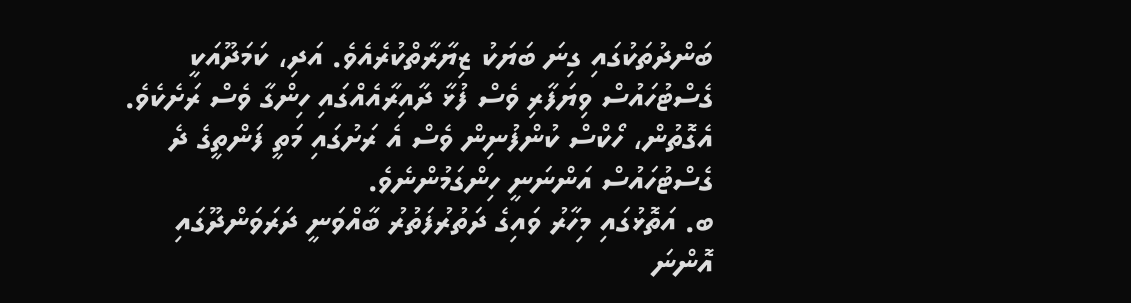ބަންދުތަކުގައި ގިނަ ބަޔަކު ޒިޔާރާތްކުރެއެވެ. އަދި، ކަމަދޫއަކީ ގެސްޓުހައުސް ވިޔަފާރި ވެސް ފުޅާ ދާއިރާއެއްގައި ހިންގާ ވެސް ރަށެކެވެ. އެގޮތުން، ހޯކްސް ކުންފުނިން ވެސް އެ ރަށުގައި މަތީ ފަންތީގެ ދެ ގެސްޓުހައުސް އަންނަނީ ހިންގަމުންނެވެ.
ބ. އަތޮޅުގައި މިހާރު ވައިގެ ދަތުރުފަތުރު ބާއްވަނީ ދަރަވަންދޫގައި އޮންނަ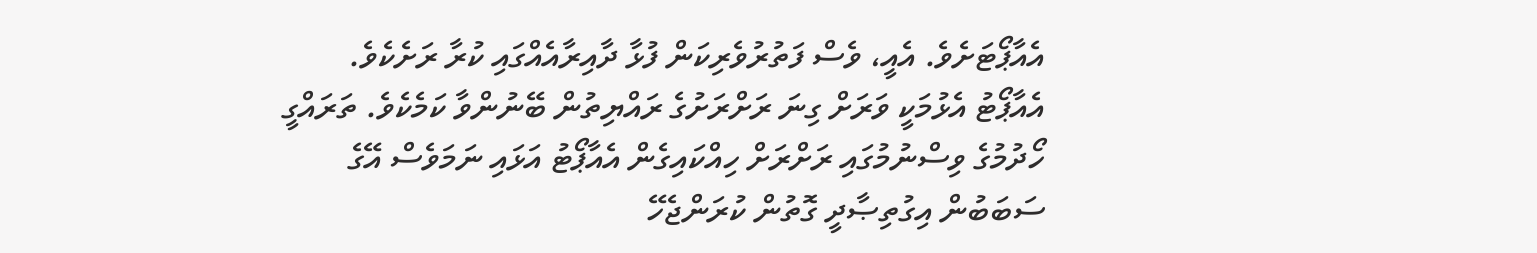އެއާޕޯޓަށެވެ. އެއީ، ވެސް ފަތުރުވެރިކަން ފުޅާ ދާއިރާއެއްގައި ކުރާ ރަށެކެވެ.
އެއާޕޯޓު އެޅުމަކީ ވަރަށް ގިނަ ރަށްރަށުގެ ރައްޔިތުން ބޭނުންވާ ކަމެކެވެ. ތަރައްގީ ހޯދުމުގެ ވިސްނުމުގައި ރަށްރަށް ހިއްކައިގެން އެއާޕޯޓު އަޅައި ނަމަވެސް އޭގެ ސަބަބުން އިގުތިޞާދީ ގޮތުން ކުރަންޖެހޭ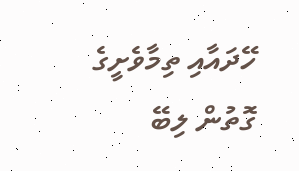ހޭދައާއި ތިމާވެށީގެ ގޮތުން ލިބޭ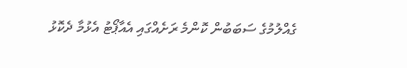ގެއްލުމުގެ ސަބަބުން ކޮންމެ ރަށެއްގައި އެއާޕޯޓު އެޅުމާ ދެކޮޅު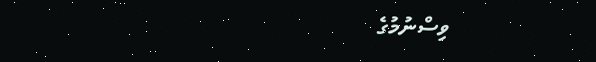ވިސްނުމުގެ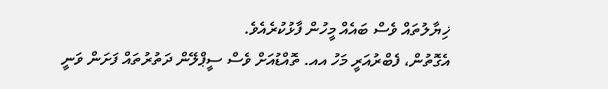ޚިޔާލުތައް ވެސް ބައެއް މީހުން ފާޅުކުރެއެވެ.
އެގޮތުން، ފެބްރުއަރީ މަހު އއ. ތޮއްޑުއަށް ވެސް ސީޕްލޭން ދަތުރުތައް ފަށަން ވަނީ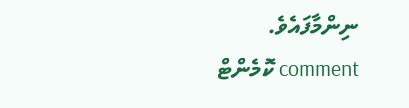ނިންމާފައެވެ.
comment ކޮމެންޓް